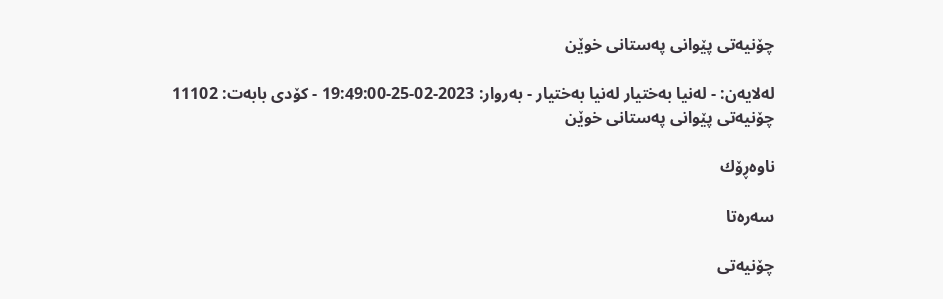چۆنیەتی پێوانی پەستانی خوێن

له‌لایه‌ن: - لەنیا بەختیار لەنیا بەختیار - به‌روار: 2023-02-25-19:49:00 - کۆدی بابەت: 11102
چۆنیەتی پێوانی پەستانی خوێن

ناوه‌ڕۆك

سەرەتا

چۆنیەتی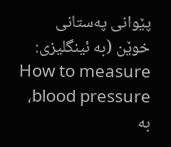پێوانی پەستانی خوێن (بە ئینگلیزی: How to measure blood pressure، بە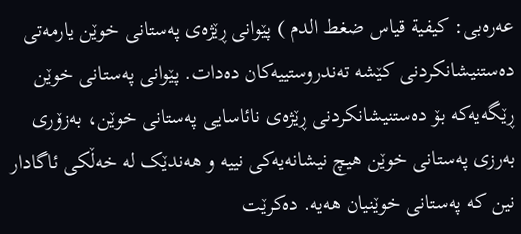عەرەبی: كيفية قياس ضغط الدم ) پێوانی ڕێژەی پەستانی خوێن یارمەتی دەستنیشانکردنی کێشە تەندروستییەکان دەدات. پێوانی پەستانی خوێن ڕێگەیەکە بۆ دەستنیشانکردنی ڕێژەی نائاسایی پەستانی خوێن، بەزۆری بەرزی پەستانی خوێن هیچ نیشانەیەکی نییە و هەندێک لە خەڵکی ئاگادار نین کە پەستانی خوێنیان هەیە. دەکرێت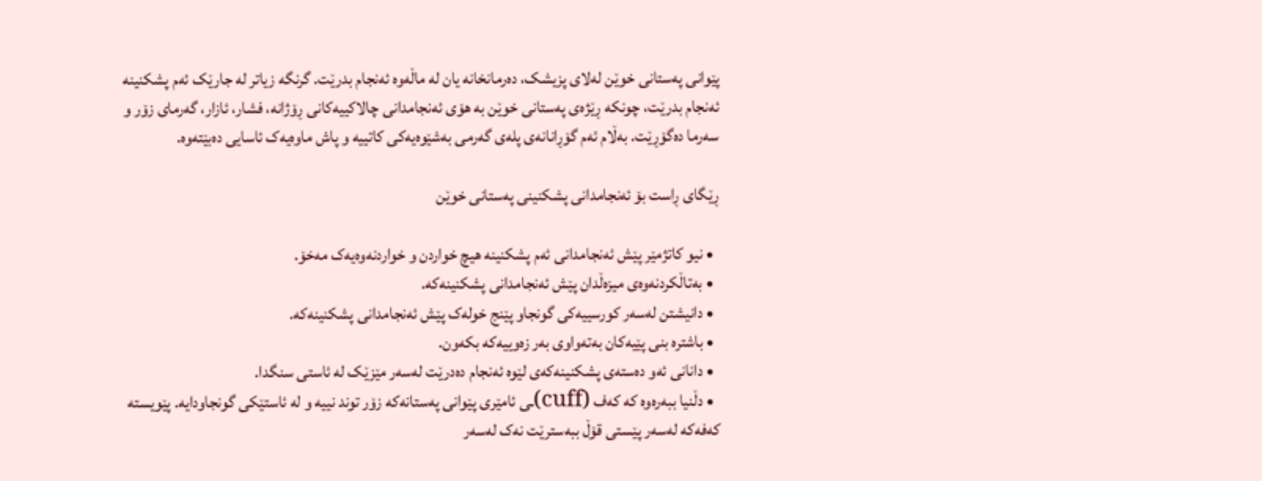پێوانی پەستانی خوێن لەلای پزیشک، دەرمانخانە یان لە ماڵەوە ئەنجام بدرێت. گرنگە زیاتر لە جارێک ئەم پشکنینە ئەنجام بدرێت، چونکە ڕێژەی پەستانی خوێن بە هۆی ئەنجامدانی چالاکییەکانی ڕۆژانە، فشار، ئازار، گەرمای زۆر و سەرما دەگۆڕێت. بەڵام ئەم گۆڕانانەی پلەی گەرمی بەشێوەیەکی کاتییە و پاش ماوەیەک ئاسایی دەبێتەوە.

ڕێگای ڕاست بۆ ئەنجامدانی پشکنینی پەستانی خوێن

  • نیو کاتژمێر پێش ئەنجامدانی ئەم پشکنینە هیچ خواردن و خواردنەوەیەک مەخۆ.
  • بەتاڵکردنەوەی میزەڵدان پێش ئەنجامدانی پشکنینەکە.
  • دانیشتن لەسەر کورسییەکی گونجاو پێنج خولەک پێش ئەنجامدانی پشکنینەکە.
  • باشترە بنی پێیەکان بەتەواوی بەر زەوییەکە بکەون.
  • دانانی ئەو دەستەی پشکنینەکەی لێوە ئەنجام دەدرێت لەسەر مێزێک لە ئاستی سنگدا.
  • دڵنیا ببەرەوە کە کەف (cuff)ـی ئامێری پێوانی پەستانەکە زۆر توند نییە و لە ئاستێکی گونجاودایە. پێویستە کەفەکە لەسەر پێستی قۆڵ ببەسترێت نەک لەسەر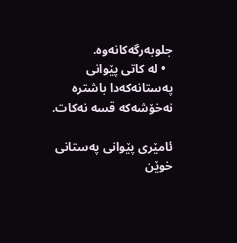جلوبەرگەکانەوە.
  • لە کاتی پێوانی پەستانەکەدا باشترە نەخۆشەکە قسە نەکات.

ئامێری پێوانی پەستانی خوێن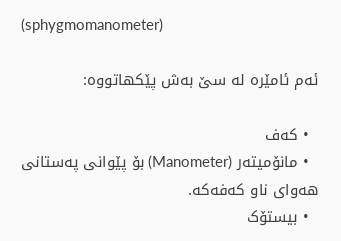(sphygmomanometer)

ئەم ئامێرە لە سێ بەش پێکهاتووە:

  • کەف
  • مانۆمیتەر (Manometer) بۆ پێوانی پەستانی هەوای ناو کەفەکە.
  • بیستۆک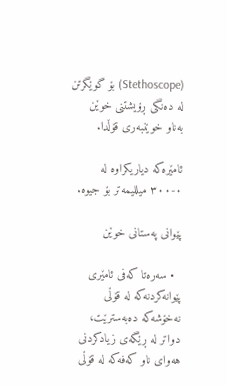(Stethoscope) بۆ گوێگرتن لە دەنگی ڕۆیشتنی خوێن بەناو خوێنبەری قۆڵدا.

ئامێرەکە دیاریکراوە لە ٠-٣٠٠ میللیمەتر بۆ جیوە.

پێوانی پەستانی خوێن

  • سەرەتا کەفی ئامێری پێوانەکردنەکە لە قۆڵی نەخۆشەکە دەبەسترێت، دواتر لە ڕێگەی زیادکردنی هەوای ناو کەفەکە لە قۆڵی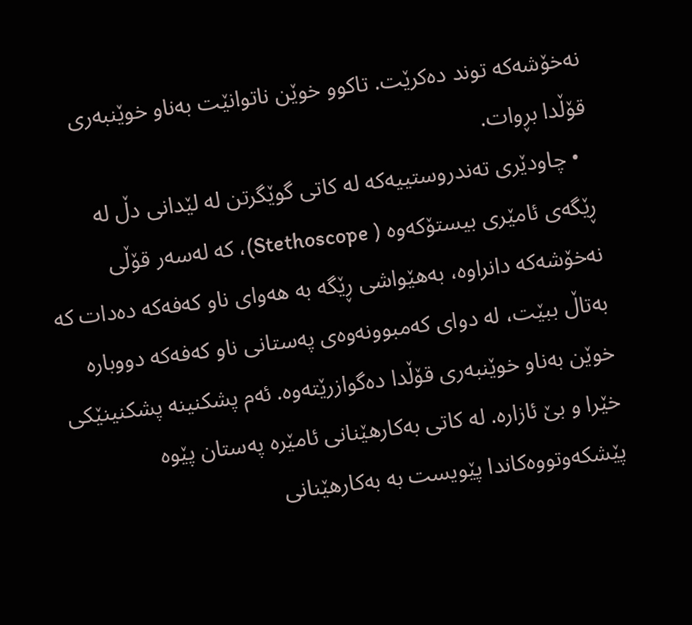نەخۆشەکە توند دەکرێت. تاکوو خوێن ناتوانێت بەناو خوێنبەری قۆڵدا بڕوات.
  • چاودێری تەندروستییەکە لە کاتی گوێگرتن لە لێدانی دڵ لە ڕێگەی ئامێری بیستۆکەوە ( Stethoscope)، کە لەسەر قۆڵی نەخۆشەکە دانراوە، بەهێواشی ڕێگە بە هەوای ناو کەفەکە دەدات کە بەتاڵ ببێت، لە دوای کەمبوونەوەی پەستانی ناو کەفەکە دووبارە خوێن بەناو خوێنبەری قۆڵدا دەگوازرێتەوە. ئەم پشکنینە پشکنینێکی خێرا و بێ ئازارە. لە کاتی بەکارهێنانی ئامێرە پەستان پێوە پێشکەوتووەکاندا پێویست بە بەکارهێنانی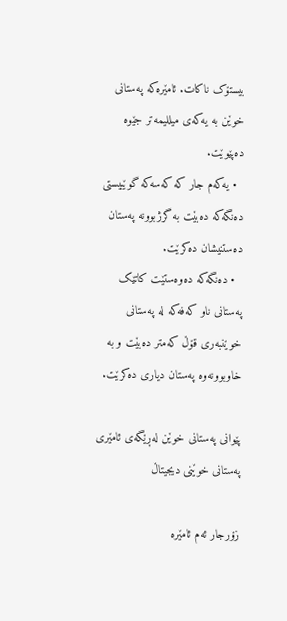بیستۆک ناکات. ئامێرەکە پەستانی خوێن بە یەکەی میللیمەتر جێوە دەپێوێت.
  • یەکەم جار کە کەسەکە گوێبیستی دەنگەکە دەبێت بە گرژبوونە پەستان دەستنیشان دەکرێت.
  • دەنگەکە دەوەستێت کاتێک پەستانی ناو کەفەکە لە پەستانی خوێنبەری قۆڵ کەمتر دەبێت و بە خاوبوونەوە پەستان دیاری دەکرێت.

پێوانی پەستانی خوێن لەڕێگەی ئامێری پەستانی خوێنی دیجیتاڵ

زۆرجار ئەم ئامێرە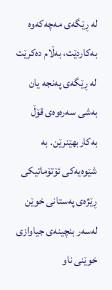لە ڕێگەی مەچەکەوە بەکاردێت، بەڵام دەکرێت لە ڕێگەی پەنجە یان بەشی سەرەوەی قۆڵ بەکاربهێنرێن. بە شێوەیەکی ئۆتۆماتیکی ڕێژەی پەستانی خوێن لەسەر بنچینەی جیاوازی خوێنی ناو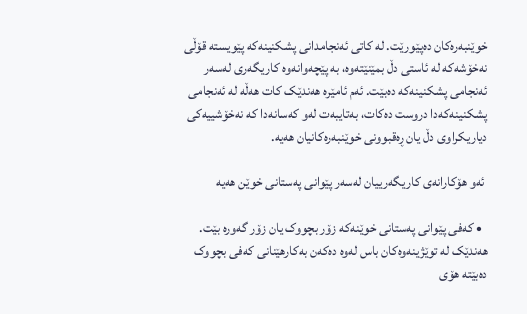خوێنبەرەکان دەپێورێت. لە کاتی ئەنجامدانی پشکنینەکە پێویستە قۆڵی نەخۆشەکە لە ئاستی دڵ بمێنێتەوە، بە پێچەوانەوە کاریگەری لەسەر ئەنجامی پشکنینەکە دەبێت. ئەم ئامێرە هەندێک کات هەڵە لە ئەنجامی پشکنینەکەدا دروست دەکات، بەتایبەت لەو کەسانەدا کە نەخۆشییەکی دیاریکراوی دڵ یان ڕەقبوونی خوێنبەرەکانیان هەیە.

 ئەو هۆکارانەی کاریگەرییان لەسەر پێوانی پەستانی خوێن هەیە

  • کەفی پێوانی پەستانی خوێنەکە زۆر بچووک یان زۆر گەورە بێت. هەندێک لە توێژینەوەکان باس لەوە دەکەن بەکارهێنانی کەفی بچووک دەبێتە هۆی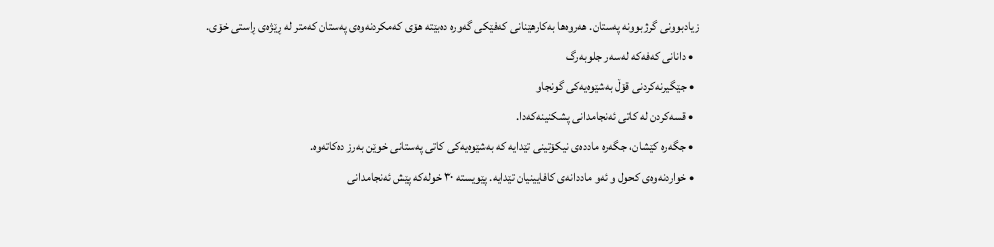زیادبوونی گرژبوونە پەستان. هەروەها بەکارهێنانی کەفێکی گەورە دەبێتە هۆی کەمکردنەوەی پەستان کەمتر لە ڕێژەی ڕاستی خۆی.
  • دانانی کەفەکە لەسەر جلوبەرگ
  • جێگیرنەکردنی قۆڵ بەشێوەیەکی گونجاو
  • قسەکردن لە کاتی ئەنجامدانی پشکنینەکەدا.
  • جگەرە کێشان، جگەرە ماددەی نیکۆتینی تێدایە کە بەشێوەیەکی کاتی پەستانی خوێن بەرز دەکاتەوە.
  • خواردنەوەی کحول و ئەو ماددانەی کافایینیان تێدایە. پێویستە ٣٠ خولەکە پێش ئەنجامدانی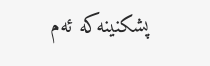پشکنینەکە ئەم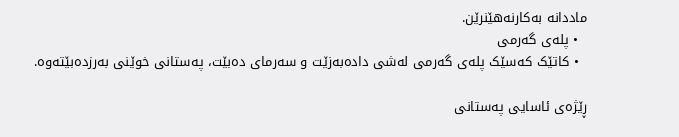ماددانە بەکارنەهێنرێن.
  • پلەی گەرمی
  • کاتێک کەسێک پلەی گەرمی لەشی دادەبەزێت و سەرمای دەبێت، پەستانی خوێنی بەرزدەبێتەوە.

ڕێژەی ئاسایی پەستانی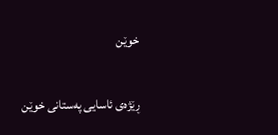خوێن

ڕێژەی ئاسایی پەستانی خوێن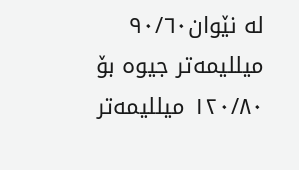لە نێوان٩٠/٦٠ میللیمەتر جیوە بۆ ١٢٠/٨٠ میللیمەتر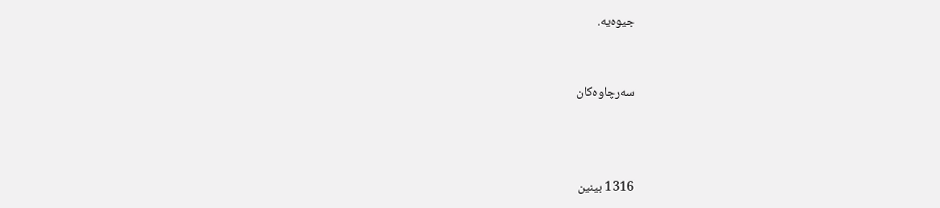جیوەیە.


سەرچاوەکان



1316 بینین